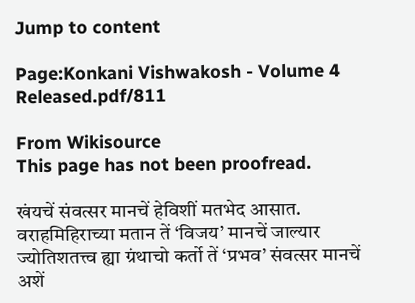Jump to content

Page:Konkani Vishwakosh - Volume 4 Released.pdf/811

From Wikisource
This page has not been proofread.

खंयचें संवत्सर मानचें हेविशीं मतभेद आसात. वराहमिहिराच्या मतान तें ‘विजय’ मानचें जाल्यार ज्योतिशतत्त्व ह्या ग्रंथाचो कर्तो तें ‘प्रभव’ संवत्सर मानचें अशें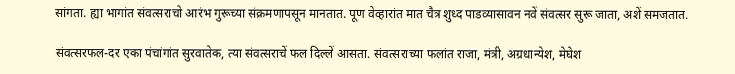सांगता. ह्या भागांत संवत्सराचो आरंभ गुरूच्या संक्रमणापसून मानतात. पूण वेव्हारांत मात चैत्र शुध्द पाडव्यासावन नवें संवत्सर सुरू जाता, अशें समजतात.

संवत्सरफल-दर एका पंचांगांत सुरवातेक, त्या संवत्सराचें फल दिल्लें आसता. संवत्सराच्या फलांत राजा, मंत्री, अग्रधान्येश, मेघेश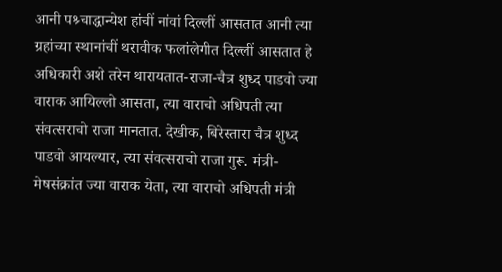आनी पश्र्चाद्धान्येश हांचीं नांवां दिल्लीं आसतात आनी त्या ग्रहांच्या स्थानांचीं थरावीक फलांलेगीत दिल्लीं आसतात हे अधिकारी अशे तरेन थारायतात-राजा-चैत्र शुध्द पाडवो ज्या वाराक आयिल्लो आसता, त्या वाराचो अधिपती त्या संवत्सराचो राजा मानतात. देखीक, बिरेस्तारा चैत्र शुध्द पाडवो आयल्यार, त्या संवत्सराचो राजा गुरू. मंत्री-मेषसंक्रांत ज्या वाराक येता, त्या वाराचो अधिपती मंत्री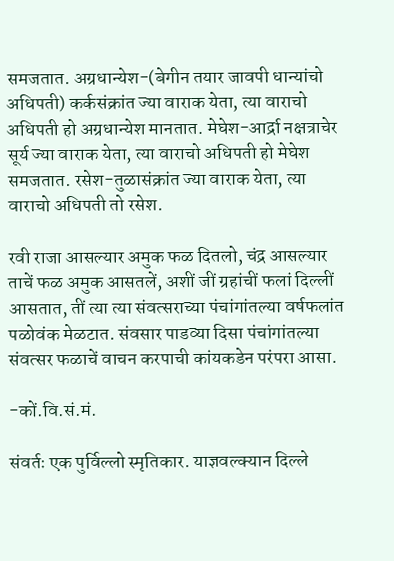समजतात. अग्रधान्येश-(बेगीन तयार जावपी धान्यांचो अधिपती) कर्कसंक्रांत ज्या वाराक येता, त्या वाराचो अधिपती हो अग्रधान्येश मानतात. मेघेश-आर्द्रा नक्षत्राचेर सूर्य ज्या वाराक येता, त्या वाराचो अधिपती हो मेघेश समजतात. रसेश-तुळासंक्रांत ज्या वाराक येता, त्या वाराचो अधिपती तो रसेश.

रवी राजा आसल्यार अमुक फळ दितलो, चंद्र आसल्यार ताचें फळ अमुक आसतलें, अशीं जीं ग्रहांचीं फलां दिल्लीं आसतात, तीं त्या त्या संवत्सराच्या पंचांगांतल्या वर्षफलांत पळोवंक मेळटात. संवसार पाडव्या दिसा पंचांगांतल्या संवत्सर फळाचें वाचन करपाची कांयकडेन परंपरा आसा.

-कों.वि.सं.मं.

संवर्तः एक पुर्विल्लो स्मृतिकार. याज्ञवल्क्यान दिल्ले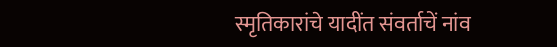स्मृतिकारांचे यादींत संवर्ताचें नांव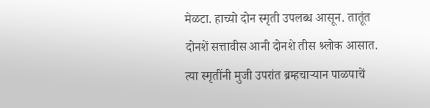मेळटा. हाच्यो दोन स्मृती उपलब्ध आसून. तातूंत दोनशें सत्तावीस आनी दोनशे तीस श्र्लोक आसात. त्या स्मृतींनी मुजी उपरांत ब्रम्हचाऱ्यान पाळपाचें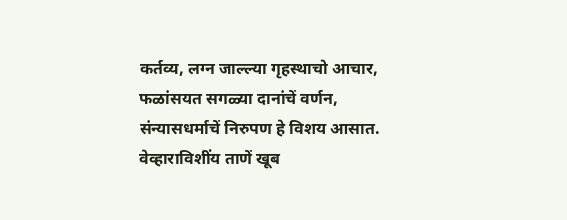कर्तव्य, लग्न जाल्ल्या गृहस्थाचो आचार, फळांसयत सगळ्या दानांचें वर्णन, संन्यासधर्माचें निरुपण हे विशय आसात. वेव्हाराविशींय ताणें खूब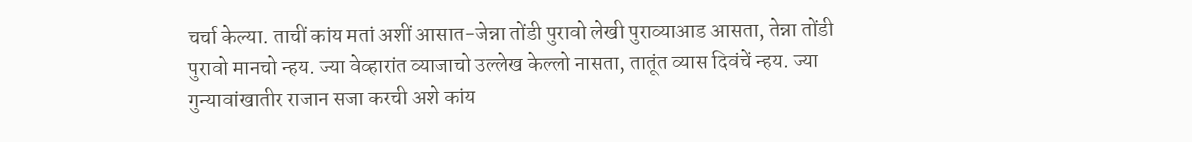चर्चा केल्या. ताचीं कांय मतां अशीं आसात-जेन्ना तोंडी पुरावो लेखी पुराव्याआड आसता, तेन्ना तोंडी पुरावो मानचो न्हय. ज्या वेव्हारांत व्याजाचो उल्लेख केल्लो नासता, तातूंत व्यास दिवंचें न्हय. ज्या गुन्यावांखातीर राजान सजा करची अशे कांय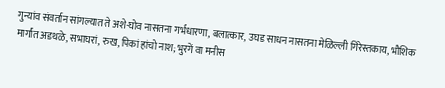गुन्यांव संवर्तान सांगल्यात ते अशे-घोव नासतना गर्भधारणा, बलात्कार, उघड साधन नासतना मेळिल्ली गिरेस्तकाय, भौशिक मार्गांत अडथळे, सभाघरां, रुख, पिकां हांचो नाश; भुरगें वा मनीस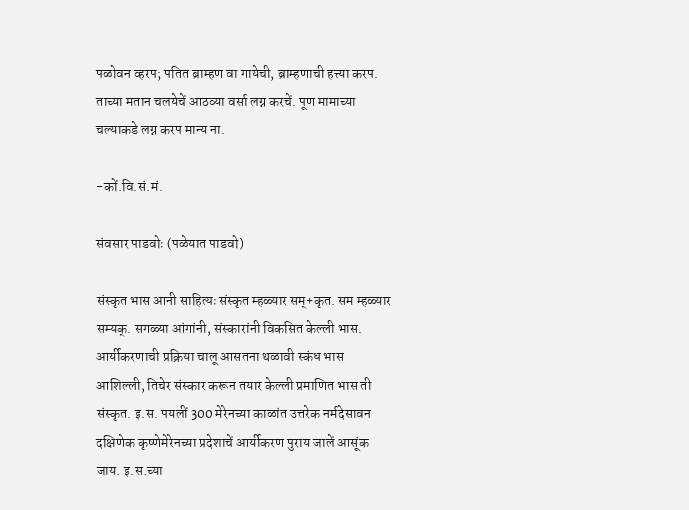पळोवन व्हरप; पतित ब्राम्हण वा गायेची, ब्राम्हणाची हत्त्या करप. ताच्या मतान चलयेचें आठव्या वर्सा लग्न करचें. पूण मामाच्या चल्याकडे लग्न करप मान्य ना.

-कों.वि.सं.मं.

संवसार पाडवोः (पळेयात पाडवो)

संस्कृत भास आनी साहित्यः संस्कृत म्हळ्यार सम्+कृत. सम म्हळ्यार सम्यक्. सगळ्या आंगांनी, संस्कारांनी विकसित केल्ली भास. आर्यीकरणाची प्रक्रिया चालू आसतना थळावी स्कंध भास आशिल्ली, तिचेर संस्कार करून तयार केल्ली प्रमाणित भास ती संस्कृत. इ.स. पयलीं 300 मेरेनच्या काळांत उत्तरेक नर्मदेसावन दक्षिणेक कृष्णेमेरेनच्या प्रदेशाचें आर्यीकरण पुराय जालें आसूंक जाय. इ.स.च्या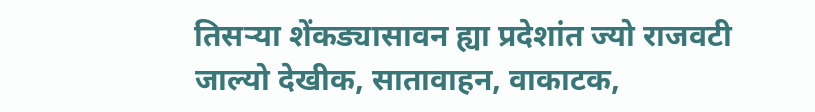तिसऱ्या शेंकड्यासावन ह्या प्रदेशांत ज्यो राजवटी जाल्यो देखीक, सातावाहन, वाकाटक,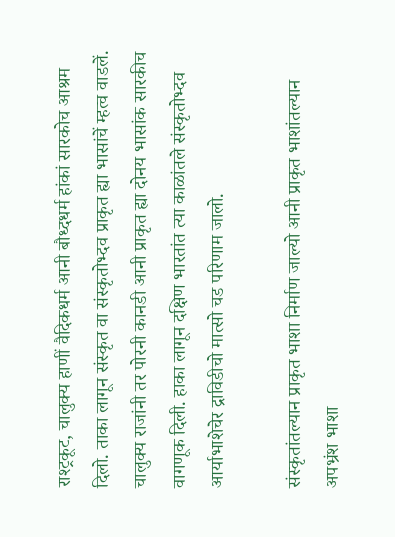राश्ट्रकूट, चालुक्य हाणीं वैदिकधर्म आनी बौध्दधर्म हांकां सारकोच आश्रम दिलो. ताका लागून संस्कृत वा संस्कृतोभ्दव प्राकृत ह्या भासांचें म्हत्व वाडलें. चालुक्य राजांनी तर पोरनी कानडी आनी प्राकृत ह्या दोनय भासांक सारकीच वागणूक दिली. हाका लागून दक्षिण भारतांत त्या काळांतले संस्कृतोभ्दव आर्याभाशेचेर द्राविडीचो मात्सो चड परिणाम जालो.

संस्कृतांतल्यान प्राकृत भाशा निर्माण जाल्यो आनी प्राकृत भाशांतल्यान अपभ्रंश भाशा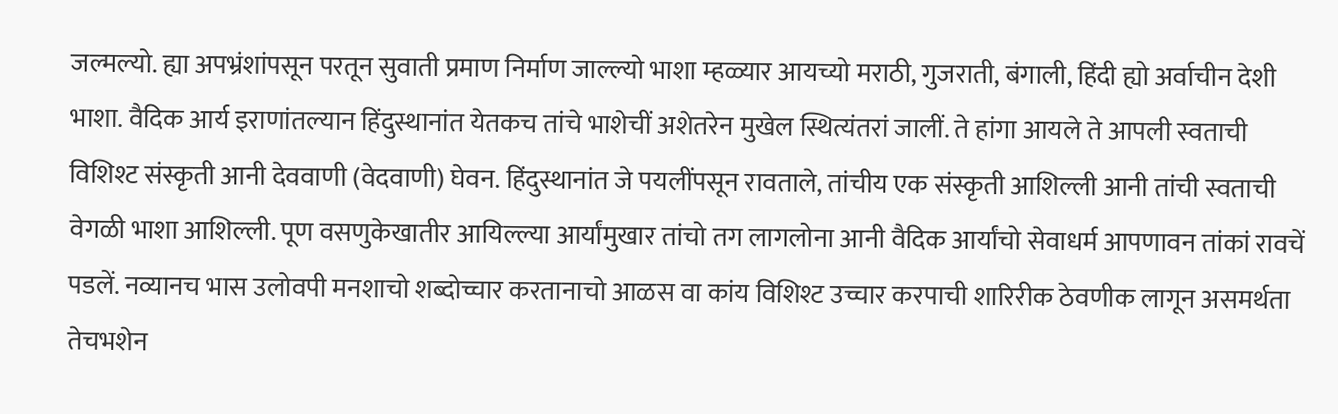जल्मल्यो. ह्या अपभ्रंशांपसून परतून सुवाती प्रमाण निर्माण जाल्ल्यो भाशा म्हळ्यार आयच्यो मराठी, गुजराती, बंगाली, हिंदी ह्यो अर्वाचीन देशी भाशा. वैदिक आर्य इराणांतल्यान हिंदुस्थानांत येतकच तांचे भाशेचीं अशेतरेन मुखेल स्थित्यंतरां जालीं. ते हांगा आयले ते आपली स्वताची विशिश्ट संस्कृती आनी देववाणी (वेदवाणी) घेवन. हिंदुस्थानांत जे पयलींपसून रावताले, तांचीय एक संस्कृती आशिल्ली आनी तांची स्वताची वेगळी भाशा आशिल्ली. पूण वसणुकेखातीर आयिल्ल्या आर्यांमुखार तांचो तग लागलोना आनी वैदिक आर्यांचो सेवाधर्म आपणावन तांकां रावचें पडलें. नव्यानच भास उलोवपी मनशाचो शब्दोच्चार करतानाचो आळस वा कांय विशिश्ट उच्चार करपाची शारिरीक ठेवणीक लागून असमर्थता तेचभशेन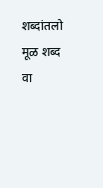शब्दांतलो मूळ शब्द वा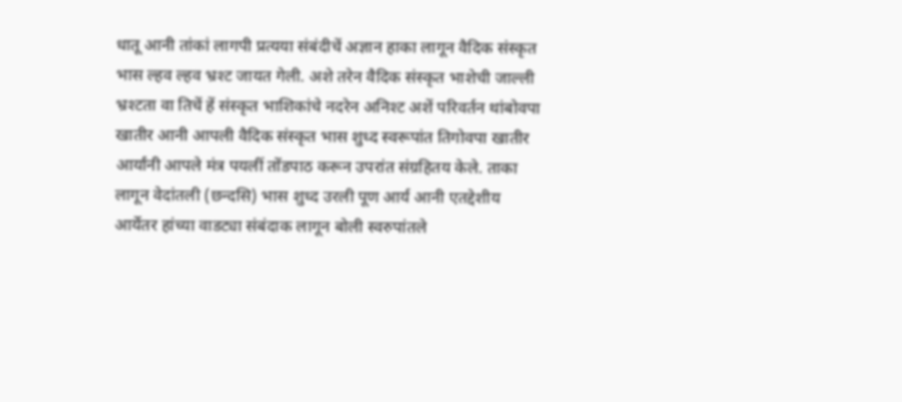धातू आनी तांकां लागपी प्रत्यया संबंदीचें अज्ञान हाका लागून वैदिक संस्कृत भास ल्हव ल्हव भ्रश्ट जायत गेली. अशे तरेन वैदिक संस्कृत भाशेची जाल्ली भ्रश्टता वा तिचें हें संस्कृत भाशिकांचे नदरेन अनिश्ट अशें परिवर्तन थांबोवपा खातीर आनी आपली वैदिक संस्कृत भास शुध्द स्वरूपांत तिगोवपा खातीर आर्यांनी आपले मंत्र पयलीं तोंडपाठ करून उपरांत संग्रहितय केले. ताका लागून वेदांतली (छन्दसि) भास शुध्द उरली पूण आर्य आनी एतद्देशीय आर्येतर हांच्या वाडट्या संबंदाक लागून बोली स्वरुपांतले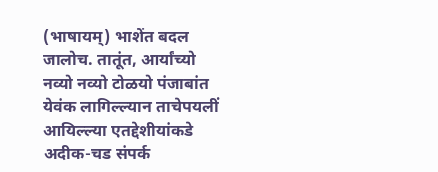(भाषायम्) भाशेंत बदल जालोच. तातूंत, आर्यांच्यो नव्यो नव्यो टोळयो पंजाबांत येवंक लागिल्ल्यान ताचेपयलीं आयिल्ल्या एतद्देशीयांकडे अदीक-चड संपर्क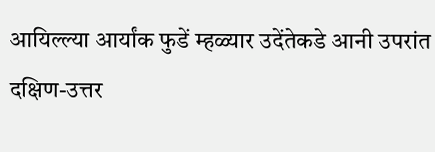आयिल्ल्या आर्यांक फुडें म्हळ्यार उदेंतेकडे आनी उपरांत दक्षिण-उत्तर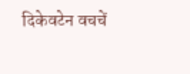दिकेवटेन वचचें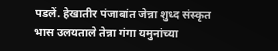पडलें. हेखातीर पंजाबांत जेन्ना शुध्द संस्कृत भास उलयताले तेन्ना गंगा यमुनांच्या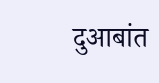दुआबांत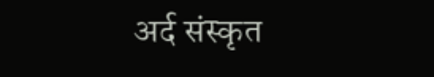अर्द संस्कृत